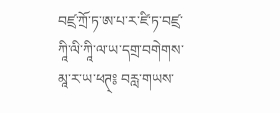བཛྲ་ཀྲོ་ཏ་ཨ་པ་ར་ཛི་ཏ་བཛྲ་ཀཱི་ལི་ཀཱི་ལ་ཡ་དགྲ་བགེགས་མཱ་ར་ཡ་ཕཊ྄༔ བརླ་གཡས་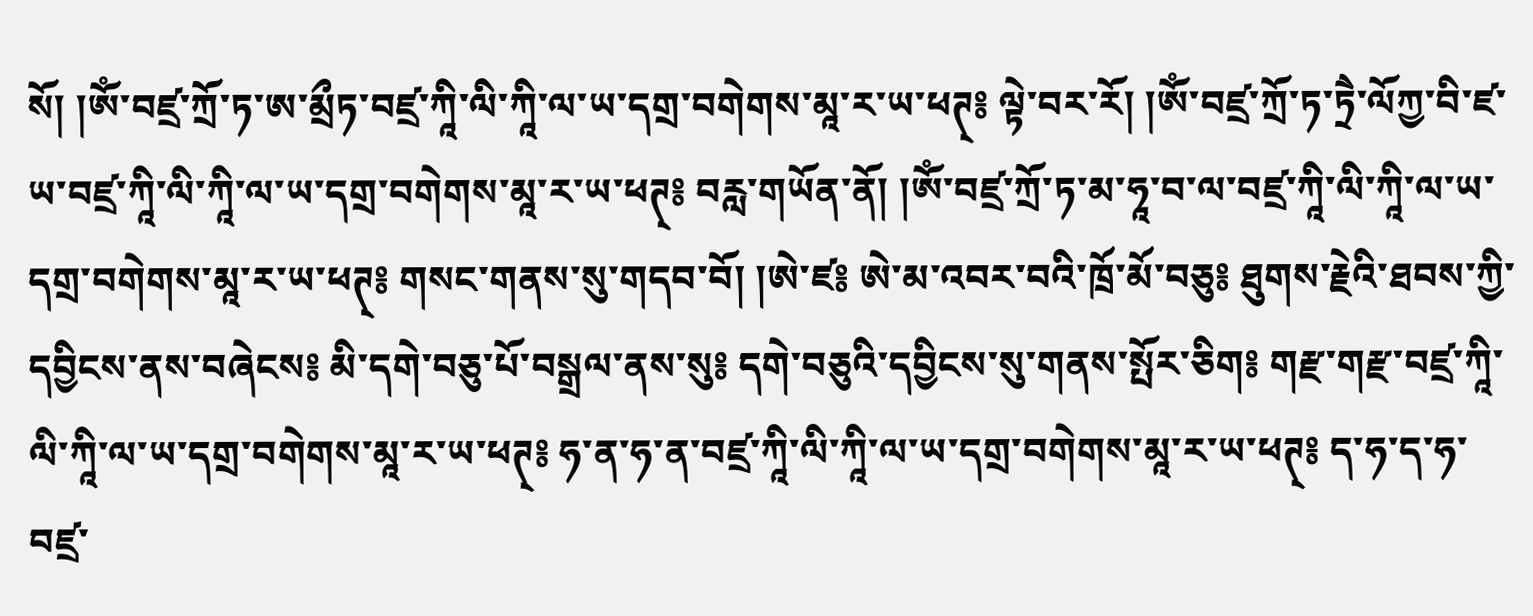སོ། །ཨོཾ་བཛྲ་ཀྲོ་ཏ་ཨ་མྲྀཏ་བཛྲ་ཀཱི་ལི་ཀཱི་ལ་ཡ་དགྲ་བགེགས་མཱ་ར་ཡ་ཕཊ྄༔ ལྟེ་བར་རོ། །ཨོཾ་བཛྲ་ཀྲོ་ཏ་ཏྲཻ་ལོཀྱ་བི་ཛ་ཡ་བཛྲ་ཀཱི་ལི་ཀཱི་ལ་ཡ་དགྲ་བགེགས་མཱ་ར་ཡ་ཕཊ྄༔ བརླ་གཡོན་ནོ། །ཨོཾ་བཛྲ་ཀྲོ་ཏ་མ་ཧཱ་བ་ལ་བཛྲ་ཀཱི་ལི་ཀཱི་ལ་ཡ་དགྲ་བགེགས་མཱ་ར་ཡ་ཕཊ྄༔ གསང་གནས་སུ་གདབ་བོ། །ཨེ་ཛ༔ ཨེ་མ་འབར་བའི་ཁྲོ་མོ་བཅུ༔ ཐུགས་རྗེའི་ཐབས་ཀྱི་དབྱིངས་ནས་བཞེངས༔ མི་དགེ་བཅུ་པོ་བསྒྲལ་ནས་སུ༔ དགེ་བཅུའི་དབྱིངས་སུ་གནས་སྤོར་ཅིག༔ གརྫ་གརྫ་བཛྲ་ཀཱི་ལི་ཀཱི་ལ་ཡ་དགྲ་བགེགས་མཱ་ར་ཡ་ཕཊ྄༔ ཧ་ན་ཧ་ན་བཛྲ་ཀཱི་ལི་ཀཱི་ལ་ཡ་དགྲ་བགེགས་མཱ་ར་ཡ་ཕཊ྄༔ ད་ཧ་ད་ཧ་བཛྲ་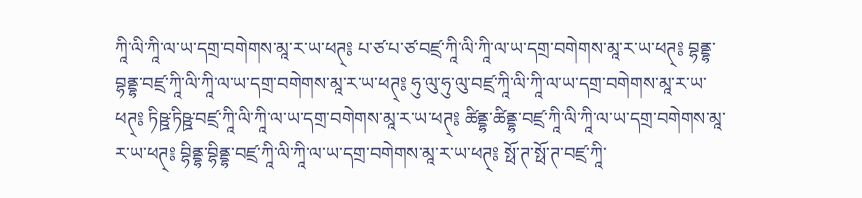ཀཱི་ལི་ཀཱི་ལ་ཡ་དགྲ་བགེགས་མཱ་ར་ཡ་ཕཊ྄༔ པ་ཙ་པ་ཙ་བཛྲ་ཀཱི་ལི་ཀཱི་ལ་ཡ་དགྲ་བགེགས་མཱ་ར་ཡ་ཕཊ྄༔ བྷནྡྷ་བྷནྡྷ་བཛྲ་ཀཱི་ལི་ཀཱི་ལ་ཡ་དགྲ་བགེགས་མཱ་ར་ཡ་ཕཊ྄༔ ཧུ་ལུ་ཧུ་ལུ་བཛྲ་ཀཱི་ལི་ཀཱི་ལ་ཡ་དགྲ་བགེགས་མཱ་ར་ཡ་ཕཊ྄༔ ཏིཥྛ་ཏིཥྛ་བཛྲ་ཀཱི་ལི་ཀཱི་ལ་ཡ་དགྲ་བགེགས་མཱ་ར་ཡ་ཕཊ྄༔ ཚིནྡྷ་ཚིནྡྷ་བཛྲ་ཀཱི་ལི་ཀཱི་ལ་ཡ་དགྲ་བགེགས་མཱ་ར་ཡ་ཕཊ྄༔ བྷིནྡྷ་བྷིནྡྷ་བཛྲ་ཀཱི་ལི་ཀཱི་ལ་ཡ་དགྲ་བགེགས་མཱ་ར་ཡ་ཕཊ྄༔ སྥོ་ཊ་སྥོ་ཊ་བཛྲ་ཀཱི་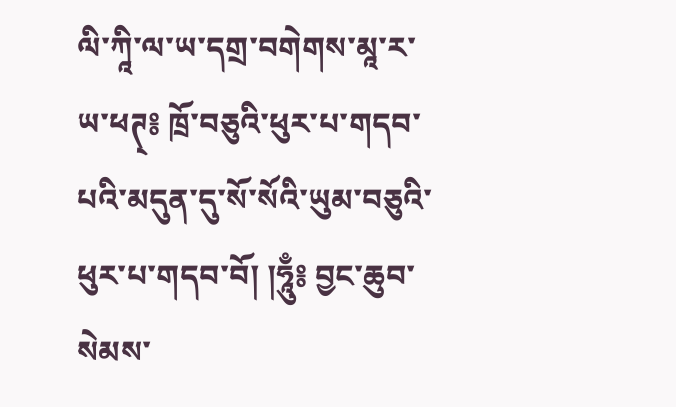ལི་ཀཱི་ལ་ཡ་དགྲ་བགེགས་མཱ་ར་ཡ་ཕཊ྄༔ ཁྲོ་བཅུའི་ཕུར་པ་གདབ་པའི་མདུན་དུ་སོ་སོའི་ཡུམ་བཅུའི་ཕུར་པ་གདབ་བོ། །ཧཱུྃ༔ བྱང་ཆུབ་སེམས་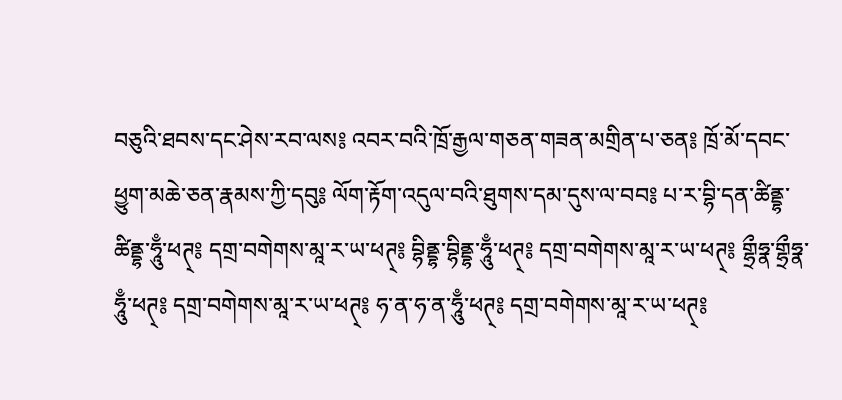བཅུའི་ཐབས་དང་ཤེས་རབ་ལས༔ འབར་བའི་ཁྲོ་རྒྱལ་གཅན་གཟན་མགྲིན་པ་ཅན༔ ཁྲོ་མོ་དབང་ཕྱུག་མཆེ་ཅན་རྣམས་ཀྱི་དབུ༔ ལོག་རྟོག་འདུལ་བའི་ཐུགས་དམ་དུས་ལ་བབ༔ པ་ར་བྷི་དན་ཚིནྡྷ་ཚིནྡྷ་ཧཱུྃ་ཕཊ྄༔ དགྲ་བགེགས་མཱ་ར་ཡ་ཕཊ྄༔ བྷིནྡྷ་བྷིནྡྷ་ཧཱུྃ་ཕཊ྄༔ དགྲ་བགེགས་མཱ་ར་ཡ་ཕཊ྄༔ གྷྲྀཧྣ་གྷྲྀཧྣ་ཧཱུྃ་ཕཊ྄༔ དགྲ་བགེགས་མཱ་ར་ཡ་ཕཊ྄༔ ཧ་ན་ཧ་ན་ཧཱུྃ་ཕཊ྄༔ དགྲ་བགེགས་མཱ་ར་ཡ་ཕཊ྄༔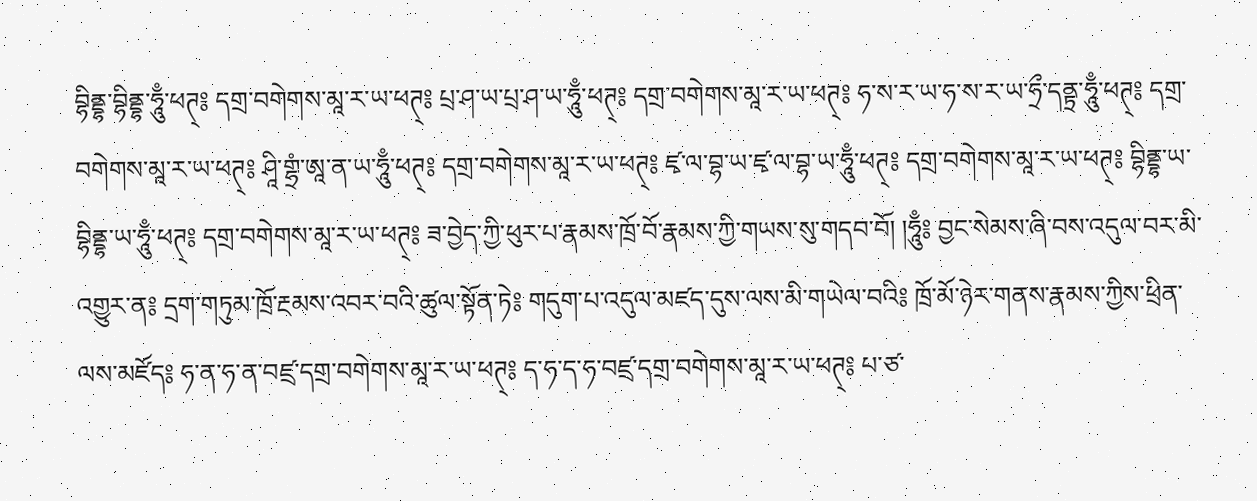བྷིནྡྷ་བྷིནྡྷ་ཧཱུྃ་ཕཊ྄༔ དགྲ་བགེགས་མཱ་ར་ཡ་ཕཊ྄༔ པྲ་ཤ་ཡ་པྲ་ཤ་ཡ་ཧཱུྃ་ཕཊ྄༔ དགྲ་བགེགས་མཱ་ར་ཡ་ཕཊ྄༔ ཧ་ས་ར་ཡ་ཧ་ས་ར་ཡ་ཧྲྀ་དནྟྲ་ཧཱུྃ་ཕཊ྄༔ དགྲ་བགེགས་མཱ་ར་ཡ་ཕཊ྄༔ ཤཱི་གྷྲཾ་ཨཱ་ན་ཡ་ཧཱུྃ་ཕཊ྄༔ དགྲ་བགེགས་མཱ་ར་ཡ་ཕཊ྄༔ ཛྭ་ལ་བྷ་ཡ་ཛྭ་ལ་བྷ་ཡ་ཧཱུྃ་ཕཊ྄༔ དགྲ་བགེགས་མཱ་ར་ཡ་ཕཊ྄༔ བྷིནྡྷ་ཡ་བྷིནྡྷ་ཡ་ཧཱུྃ་ཕཊ྄༔ དགྲ་བགེགས་མཱ་ར་ཡ་ཕཊ྄༔ ཟ་བྱེད་ཀྱི་ཕུར་པ་རྣམས་ཁྲོ་བོ་རྣམས་ཀྱི་གཡས་སུ་གདབ་བོ། །ཧཱུྃ༔ བྱང་སེམས་ཞི་བས་འདུལ་བར་མི་འགྱུར་ན༔ དྲག་གཏུམ་ཁྲོ་རྔམས་འབར་བའི་ཚུལ་སྟོན་ཏེ༔ གདུག་པ་འདུལ་མཛད་དུས་ལས་མི་གཡེལ་བའི༔ ཁྲོ་མོ་ཉེར་གནས་རྣམས་ཀྱིས་ཕྲིན་ལས་མཛོད༔ ཧ་ན་ཧ་ན་བཛྲ་དགྲ་བགེགས་མཱ་ར་ཡ་ཕཊ྄༔ ད་ཧ་ད་ཧ་བཛྲ་དགྲ་བགེགས་མཱ་ར་ཡ་ཕཊ྄༔ པ་ཙ་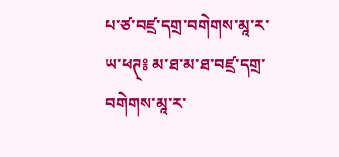པ་ཙ་བཛྲ་དགྲ་བགེགས་མཱ་ར་ཡ་ཕཊ྄༔ མ་ཐ་མ་ཐ་བཛྲ་དགྲ་བགེགས་མཱ་ར་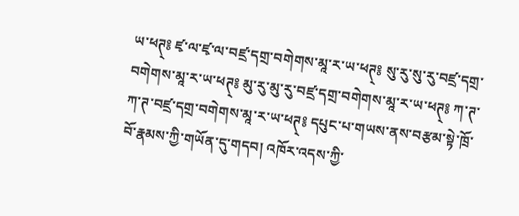ཡ་ཕཊ྄༔ ཛྭ་ལ་ཛྭ་ལ་བཛྲ་དགྲ་བགེགས་མཱ་ར་ཡ་ཕཊ྄༔ སུ་རུ་སུ་རུ་བཛྲ་དགྲ་བགེགས་མཱ་ར་ཡ་ཕཊ྄༔ མུ་རུ་མུ་རུ་བཛྲ་དགྲ་བགེགས་མཱ་ར་ཡ་ཕཊ྄༔ ཀ་ཊ་ཀ་ཊ་བཛྲ་དགྲ་བགེགས་མཱ་ར་ཡ་ཕཊ྄༔ དཔུང་པ་གཡས་ནས་བརྩམ་སྟེ་ཁྲོ་བོ་རྣམས་ཀྱི་གཡོན་དུ་གདབ། འཁོར་འདས་ཀྱི་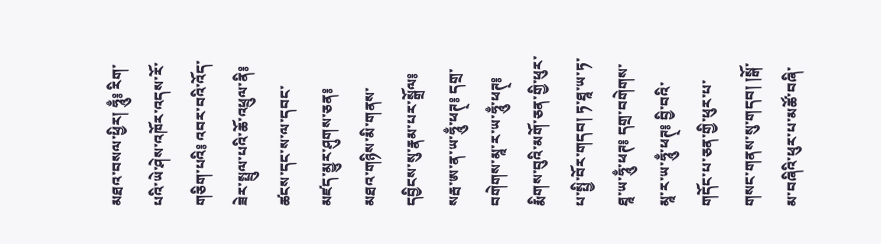མཐའ་བསལ་ཕྱིར། ཧཱུྃ༔ རིག་པའི་ཡེ་ཤེས་འཁོར་འདས་རོ་གཅིག་པའི༔ འབར་བའི་འོད་ཟེར་སྤྲུལ་པའི་ཆོ་འཕྲུལ་ནི༔ ཚངས་དང་ས་ལ་དབང་མཛད་མྱུར་ཤུགས་ཅན༔ མཐའ་གཉིས་མི་གནས་དབྱིངས་སུ་རྣམ་པར་སྒྲོལ༔ སརྦ་ཨ་ན་ཡ་ཧཱུྃ་ཕཊ྄༔ དགྲ་བགེགས་མཱ་ར་ཡ་ཧཱུྃ་ཕཊ྄༔ རྨིགས་བུའི་མགོ་ཅན་གྱི་ཕུར་པ་སྤྱི་བོར་གདབ། ཏ་ཐཱ་ཡ་ཏ་ཐཱ་ཡ་ཧཱུྃ་ཕཊ༔ དགྲ་བགེགས་མཱ་ར་ཡ་ཧཱུྃ་ཕཊ྄༔ བྱི་བའི་གདོང་པ་ཅན་གྱི་ཕུར་པ་གསང་གནས་སུ་གདབ། །སྒོ་མ་བཞིའི་ཕུར་པ་མཚོ་བཞི་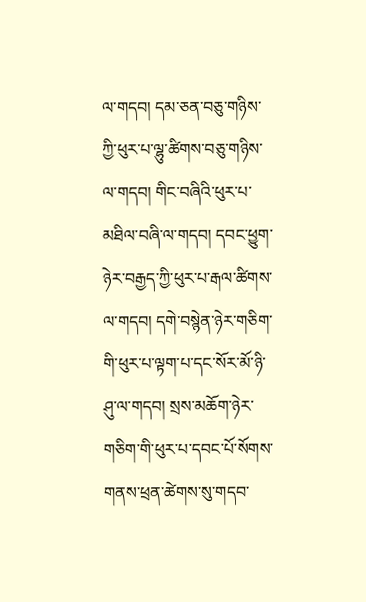ལ་གདབ། དམ་ཅན་བཅུ་གཉིས་ཀྱི་ཕུར་པ་ལྷུ་ཚིགས་བཅུ་གཉིས་ལ་གདབ། གིང་བཞིའི་ཕུར་པ་མཐིལ་བཞི་ལ་གདབ། དབང་ཕྱུག་ཉེར་བརྒྱད་ཀྱི་ཕུར་པ་རྒལ་ཚིགས་ལ་གདབ། དགེ་བསྙེན་ཉེར་གཅིག་གི་ཕུར་པ་ལྟག་པ་དང་སོར་མོ་ཉི་ཤུ་ལ་གདབ། སྲས་མཆོག་ཉེར་གཅིག་གི་ཕུར་པ་དབང་པོ་སོགས་གནས་ཕྲན་ཚེགས་སུ་གདབ་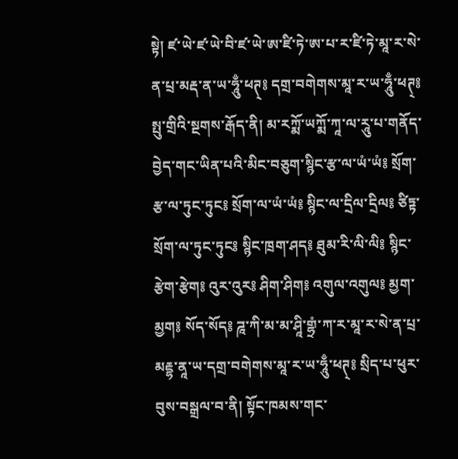སྟེ། ཛ་ཡེ་ཛ་ཡེ་བི་ཛ་ཡེ་ཨ་ཛི་ཏེ་ཨ་པ་ར་ཛི་ཏེ་མཱ་ར་སེ་ན་པྲ་མརྡ་ན་ཡ་ཧཱུྃ་ཕཊ྄༔ དགྲ་བགེགས་མཱ་ར་ཡ་ཧཱུྃ་ཕཊ྄༔ སྤུ་གྲིའི་སྔགས་རྒོད་ནི། མ་རཀྨོ་ཡཀྨོ་ཀཱ་ལ་རཱུ་པ་གནོད་བྱེད་གང་ཡིན་པའི་མིང་བཅུག་སྙིང་རྩ་ལ་ཡཾ་ཡཾ༔ སྲོག་རྩ་ལ་ཏུང་ཏུང༔ སྲོག་ལ་ཡཾ་ཡཾ༔ སྙིང་ལ་དྲིལ་དྲིལ༔ ཙིཏྟ་སྲོག་ལ་ཏུང་ཏུང༔ སྙིང་ཁྲག་ཤད༔ ཐུམ་རི་ལི་ལི༔ སྙིང་རྩེག་རྩེག༔ འུར་འུར༔ ཤིག་ཤིག༔ འགུལ་འགུལ༔ མྱག་མྱག༔ སོད་སོད༔ ཌཱ་ཀི་མ་མ་ཤཱི་གྷྲཾ་ཀ་ར་མཱ་ར་སེ་ན་པྲ་མརྡྷ་ནཱ་ཡ་དགྲ་བགེགས་མཱ་ར་ཡ་ཧཱུྃ་ཕཊ྄༔ སྲིད་པ་ཕུར་བུས་བསྒྲལ་བ་ནི། སྟོང་ཁམས་གང་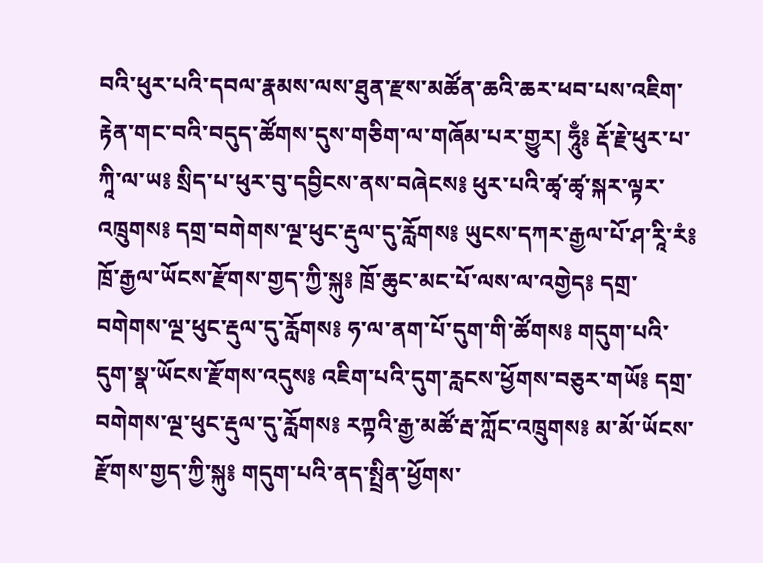བའི་ཕུར་པའི་དབལ་རྣམས་ལས་ཐུན་རྫས་མཚོན་ཆའི་ཆར་ཕབ་པས་འཇིག་རྟེན་གང་བའི་བདུད་ཚོགས་དུས་གཅིག་ལ་གཞོམ་པར་གྱུར། ཧཱུྃ༔ རྡོ་རྗེ་ཕུར་པ་ཀཱི་ལ་ཡ༔ སྲིད་པ་ཕུར་བུ་དབྱིངས་ནས་བཞེངས༔ ཕུར་པའི་ཚྭ་ཚྭ་སྐར་ལྟར་འཁྲུགས༔ དགྲ་བགེགས་ལྔ་ཕུང་རྡུལ་དུ་རློགས༔ ཡུངས་དཀར་རྒྱལ་པོ་ཤ་རཱི་རཾ༔ ཁྲོ་རྒྱལ་ཡོངས་རྫོགས་གྱད་ཀྱི་སྐུ༔ ཁྲོ་ཆུང་མང་པོ་ལས་ལ་འགྱེད༔ དགྲ་བགེགས་ལྔ་ཕུང་རྡུལ་དུ་རློགས༔ ཧ་ལ་ནག་པོ་དུག་གི་ཚོགས༔ གདུག་པའི་དུག་སྣ་ཡོངས་རྫོགས་འདུས༔ འཇིག་པའི་དུག་རླངས་ཕྱོགས་བཅུར་གཡོ༔ དགྲ་བགེགས་ལྔ་ཕུང་རྡུལ་དུ་རློགས༔ རཀྟའི་རྒྱ་མཚོ་རྦ་ཀློང་འཁྲུགས༔ མ་མོ་ཡོངས་རྫོགས་གྱད་ཀྱི་སྐུ༔ གདུག་པའི་ནད་སྤྲིན་ཕྱོགས་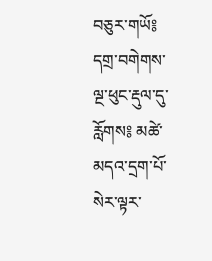བཅུར་གཡོ༔ དགྲ་བགེགས་ལྔ་ཕུང་རྡུལ་དུ་རློགས༔ མཚེ་མདའ་དྲག་པོ་སེར་ལྟར་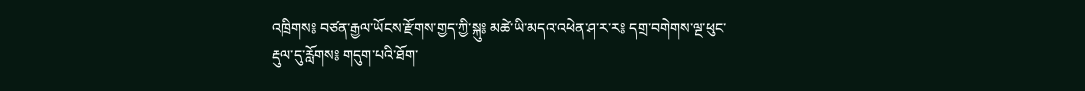འཁྲིགས༔ བཙན་རྒྱལ་ཡོངས་རྫོགས་གྱད་ཀྱི་སྐུ༔ མཚེ་ཡི་མདའ་འཕེན་ཤ་ར་ར༔ དགྲ་བགེགས་ལྔ་ཕུང་རྡུལ་དུ་རློགས༔ གདུག་པའི་ཐོག་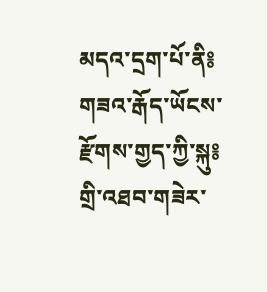མདའ་དྲག་པོ་ནི༔ གཟའ་རྒོད་ཡོངས་རྫོགས་གྱད་ཀྱི་སྐུ༔ གྲི་འཐབ་གཟེར་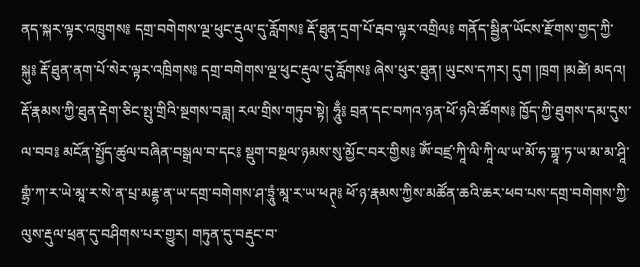ནད་སྐར་ལྟར་འཁྲུགས༔ དགྲ་བགེགས་ལྔ་ཕུང་རྡུལ་དུ་རློགས༔ རྡོ་ཐུན་དྲག་པོ་རྦབ་ལྟར་འགྲིལ༔ གནོད་སྦྱིན་ཡོངས་རྫོགས་གྱད་ཀྱི་སྐུ༔ རྡོ་ཐུན་ནག་པོ་སེར་ལྟར་འཁྲིགས༔ དགྲ་བགེགས་ལྔ་ཕུང་རྡུལ་དུ་རློགས༔ ཞེས་ཕུར་ཐུན། ཡུངས་དཀར། དུག །ཁྲག །མཚེ། མདའ། རྡོ་རྣམས་ཀྱི་ཐུན་རྡེག་ཅིང་སྤུ་གྲིའི་སྔགས་བཟླ། རལ་གྲིས་གཏུབ་སྟེ། ཧཱུྃ༔ བྲན་དང་བཀའ་ཉན་ཕོ་ཉའི་ཚོགས༔ ཁྱོད་ཀྱི་ཐུགས་དམ་དུས་ལ་བབ༔ མངོན་སྤྱོད་ཚུལ་བཞིན་བསྒྲལ་བ་དང༔ སྡུག་བསྔལ་ཉམས་སུ་མྱོང་བར་གྱིས༔ ཨོཾ་བཛྲ་ཀཱི་ལི་ཀཱི་ལ་ཡ་མོ་ཧ་གྷཱ་ཏ་ཡ་མ་མ་ཤཱི་གྷྲཾ་ཀ་ར་ཡེ་མཱ་ར་སེ་ན་པྲ་མརྡྷ་ན་ཡ་དགྲ་བགེགས་ཤ་ཏྲཱུཾ་མཱ་ར་ཡ་ཕཊ྄༔ ཕོ་ཉ་རྣམས་ཀྱིས་མཚོན་ཆའི་ཆར་ཕབ་པས་དགྲ་བགེགས་ཀྱི་ལུས་རྡུལ་ཕྲན་དུ་བཤིགས་པར་གྱུར། གཏུན་དུ་བརྡུང་བ་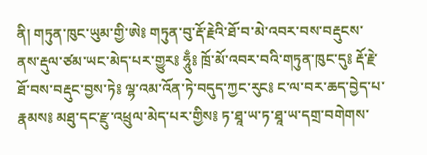ནི། གཏུན་ཁུང་ཡུམ་གྱི་ཨེ༔ གཏུན་བུ་རྡོ་རྗེའི་ཐོ་བ་མེ་འབར་བས་བརྡུངས་ནས་རྡུལ་ཙམ་ཡང་མེད་པར་གྱུར༔ ཧཱུྃ༔ ཁྲོ་མོ་འབར་བའི་གཏུན་ཁུང་དུ༔ རྡོ་རྗེ་ཐོ་བས་བརྡུང་བྱས་ཏེ༔ ལྷ་འམ་འོན་ཏེ་བདུད་ཀྱང་རུང༔ ང་ལ་བར་ཆད་བྱེད་པ་རྣམས༔ མཐུ་དང་རྫུ་འཕྲུལ་མེད་པར་གྱིས༔ ཏ་ཐཱ་ཡ་ཏ་ཐཱ་ཡ་དགྲ་བགེགས་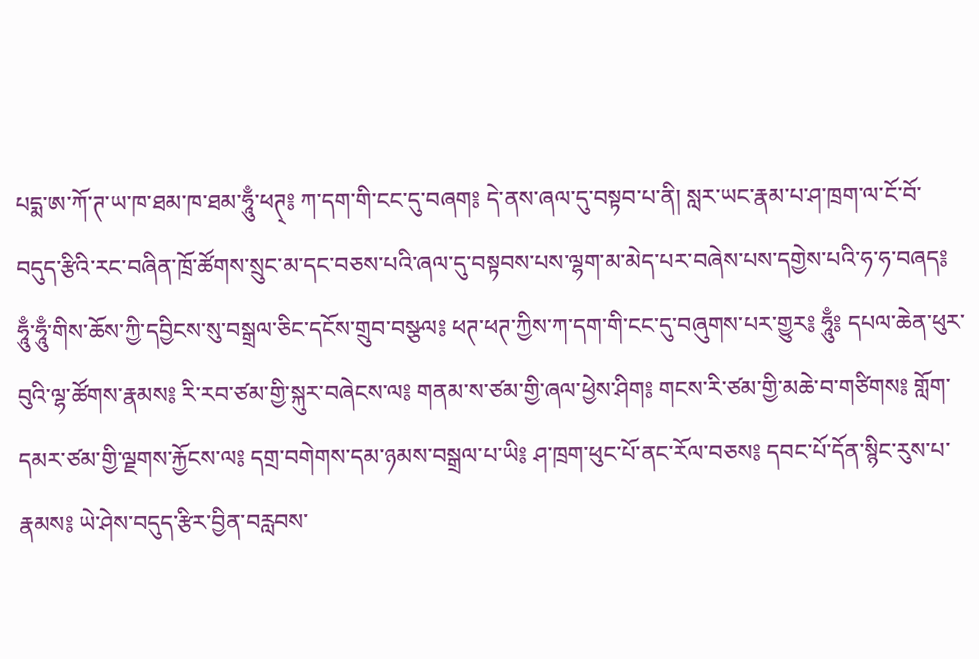པདྨ་ཨ་ཀོ་ཊ་ཡ་ཁ་ཐམ་ཁ་ཐམ་ཧཱུྃ་ཕཊ྄༔ ཀ་དག་གི་ངང་དུ་བཞག༔ དེ་ནས་ཞལ་དུ་བསྟབ་པ་ནི། སླར་ཡང་རྣམ་པ་ཤ་ཁྲག་ལ་ངོ་བོ་བདུད་རྩིའི་རང་བཞིན་ཁྲོ་ཚོགས་སྲུང་མ་དང་བཅས་པའི་ཞལ་དུ་བསྟབས་པས་ལྷག་མ་མེད་པར་བཞེས་པས་དགྱེས་པའི་ཧ་ཧ་བཞད༔ ཧཱུྃ་ཧཱུྃ་གིས་ཆོས་ཀྱི་དབྱིངས་སུ་བསྒྲལ་ཅིང་དངོས་གྲུབ་བསྩལ༔ ཕཊ་ཕཊ་ཀྱིས་ཀ་དག་གི་ངང་དུ་བཞུགས་པར་གྱུར༔ ཧཱུྃ༔ དཔལ་ཆེན་ཕུར་བུའི་ལྷ་ཚོགས་རྣམས༔ རི་རབ་ཙམ་གྱི་སྐུར་བཞེངས་ལ༔ གནམ་ས་ཙམ་གྱི་ཞལ་ཕྱེས་ཤིག༔ གངས་རི་ཙམ་གྱི་མཆེ་བ་གཙིགས༔ གློག་དམར་ཙམ་གྱི་ལྗགས་རྐྱོངས་ལ༔ དགྲ་བགེགས་དམ་ཉམས་བསྒྲལ་པ་ཡི༔ ཤ་ཁྲག་ཕུང་པོ་ནང་རོལ་བཅས༔ དབང་པོ་དོན་སྙིང་རུས་པ་རྣམས༔ ཡེ་ཤེས་བདུད་རྩིར་བྱིན་བརླབས་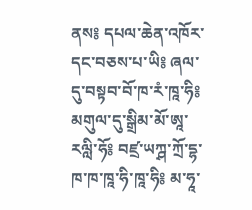ནས༔ དཔལ་ཆེན་འཁོར་དང་བཅས་པ་ཡི༔ ཞལ་དུ་བསྟབ་བོ་ཁ་རཾ་ཁཱ་ཧི༔ མགུལ་དུ་སྒྲིམ་མོ་ཨཱ་རལླི་ཧོ༔ བཛྲ་ཡཀྴ་ཀྲོ་དྷ་ཁ་ཁ་ཁཱ་ཧི་ཁཱ་ཧི༔ མ་ཧཱ་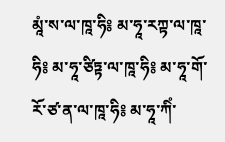མཱཾ་ས་ལ་ཁཱ་ཧི༔ མ་ཧཱ་རཀྟ་ལ་ཁཱ་ཧི༔ མ་ཧཱ་ཙིཏྟ་ལ་ཁཱ་ཧི༔ མ་ཧཱ་གོ་རོ་ཙ་ན་ལ་ཁཱ་ཧི༔ མ་ཧཱ་ཀིཾ་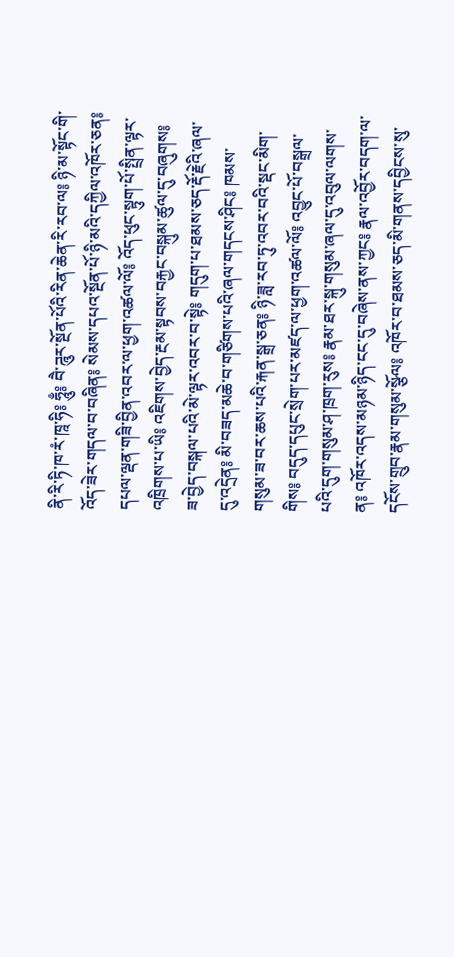ནི་རི་ཏི་ཁ་རཾ་ཁཱ་ཧི༔ ཧཱུྃ༔ བཻ་ཌཱུར་སྔོན་པོའི་རིན་ཆེན་རི་རབ་ལ༔ ཉི་མ་སྟོང་གི་འོད་ཟེར་གདལ་བ་བཞིན༔ སེམས་དཔའ་སྔོན་པོ་ཉི་མའི་དཀྱིལ་འཁོར་ཅན༔ དཔལ་ལྡན་གཟི་བྱིན་འབར་ལ་ཕྱག་འཚལ་ལོ༔ འོད་ཕུང་སྟུག་པོ་སྤྲིན་ལྟར་འཁྲིགས་པ་ཡི༔ འཇིགས་བྱེད་རྔམ་སྟབས་བརྐྱང་བསྐུམ་ཚུལ་དུ་བཞུགས༔ ཟ་བྱེད་བསྐལ་པའི་མེ་ལྟར་འབར་བ་སྟེ༔ གདུག་པ་ཐམས་ཅད་རྡོ་རྗེའི་ཞལ་དུ་འདྲེན༔ མི་བཟད་མཆེ་བ་གཙིགས་པའི་ཞལ་གདངས་ཤིང༔ ཁམས་གསུམ་ཟ་བར་ཆས་པའི་རྐན་སྒྲ་ཅན༔ ཉི་ཟླ་རབ་ཏུ་འབར་བའི་སྡང་མིག་གིས༔ བདུད་དཔུང་སྲེག་པར་མཛད་ལ་ཕྱག་འཚལ་ལོ༔ འབྱུང་པོ་བསྒྲལ་པའི་དུག་གསུམ་ཤ་ཁྲག་རུས༔ རྣམ་ཐར་སྐུ་གསུམ་ཞལ་དུ་འབུལ་ལགས་ན༔ འཁོར་འདས་མཉམ་ཉིད་ངང་དུ་བཞེས་ནས་ཀྱང༔ རྣལ་འབྱོར་བདག་ལ་དངོས་གྲུབ་རྣམ་གསུམ་སྩོལ༔ འཁོར་བ་ཐམས་ཅད་མི་གནས་དབྱིངས་སུ་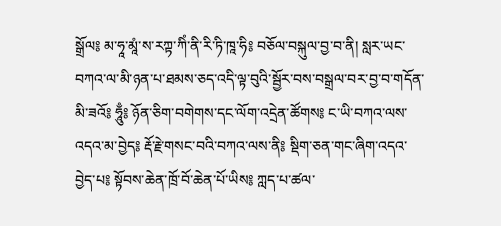སྒྲོལ༔ མ་ཧཱ་མཱཾ་ས་རཀྟ་ཀིཾ་ནི་རི་ཏི་ཁཱ་ཧི༔ བཅོལ་བསྐུལ་བྱ་བ་ནི། སླར་ཡང་བཀའ་ལ་མི་ཉན་པ་ཐམས་ཅད་འདི་ལྟ་བུའི་སྦྱོར་བས་བསྒྲལ་བར་བྱ་བ་གདོན་མི་ཟའོ༔ ཧཱུྃ༔ ཉོན་ཅིག་བགེགས་དང་ལོག་འདྲེན་ཚོགས༔ ང་ཡི་བཀའ་ལས་འདའ་མ་བྱེད༔ རྡོ་རྗེ་གསང་བའི་བཀའ་ལས་ནི༔ སྡིག་ཅན་གང་ཞིག་འདའ་བྱེད་པ༔ སྟོབས་ཆེན་ཁྲོ་བོ་ཆེན་པོ་ཡིས༔ ཀླད་པ་ཚལ་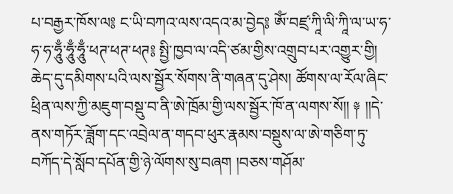པ་བརྒྱར་ཁོས་ལ༔ ང་ཡི་བཀའ་ལས་འདའ་མ་བྱེད༔ ཨོཾ་བཛྲ་ཀཱི་ལི་ཀཱི་ལ་ཡ་ཧ་ཧ་ཧ་ཧཱུྃ་ཧཱུྃ་ཧཱུྃ་ཕཊ་ཕཊ་ཕཊ༔ སྤྱི་ཁྱབ་ལ་འདི་ཙམ་གྱིས་འགྲུབ་པར་འགྱུར་གྱི། ཆེད་དུ་དམིགས་པའི་ལས་སྦྱོར་སོགས་ནི་གཞན་དུ་ཤེས། ཚོགས་ལ་རོལ་ཞིང་ཕྲིན་ལས་ཀྱི་མཇུག་བསྡུ་བ་ནི་ཨེ་ཁྲོམ་གྱི་ལས་སྦྱོར་ཁོ་ན་ལགས་སོ།། ༈ །།དེ་ནས་གཏོར་ཟློག་དང་འབྲེལ་ན་གདབ་ཕུར་རྣམས་བསྡུས་ལ་ཨེ་གཅིག་ཏུ་བཀོད་དེ་སློབ་དཔོན་གྱི་ཉེ་ལོགས་སུ་བཞག །བཅས་གཤོམ་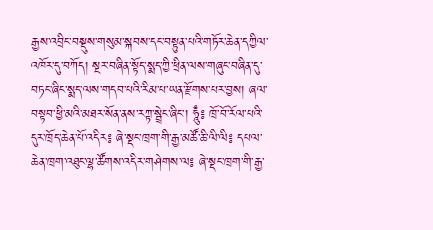རྒྱས་འབྲིང་བསྡུས་གསུམ་སྐབས་དང་བསྟུན་པའི་གཏོར་ཆེན་དཀྱིལ་འཁོར་དུ་བཀོད། སྔར་བཞིན་སྟོད་སྨད་ཀྱི་ཕྲིན་ལས་གཞུང་བཞིན་དུ་བཏང་ཞིང་སྨད་ལས་གདབ་པའི་རིམ་པ་ཡན་རྫོགས་པར་བྱས། ཞལ་བསྟབ་ཕྱི་མའི་མཐར་སོན་ནས་རཀྟ་སྦྲེང་ཞིང་། ཧཱུྃ༔ ཁྲོ་བོ་རོལ་པའི་དུར་ཁྲོད་ཆེན་པོ་འདིར༔ ཞེ་སྡང་ཁྲག་གི་རྒྱ་མཚོ་ཆི་ལི་ལི༔ དཔལ་ཆེན་ཁྲག་འཐུང་ལྷ་ཚོགས་འདིར་གཤེགས་ལ༔ ཞེ་སྡང་ཁྲག་གི་རྒྱ་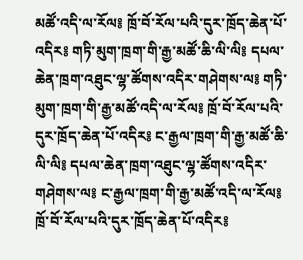མཚོ་འདི་ལ་རོལ༔ ཁྲོ་བོ་རོལ་པའི་དུར་ཁྲོད་ཆེན་པོ་འདིར༔ གཏི་མུག་ཁྲག་གི་རྒྱ་མཚོ་ཆི་ལི་ལི༔ དཔལ་ཆེན་ཁྲག་འཐུང་ལྷ་ཚོགས་འདིར་གཤེགས་ལ༔ གཏི་མུག་ཁྲག་གི་རྒྱ་མཚོ་འདི་ལ་རོལ༔ ཁྲོ་བོ་རོལ་པའི་དུར་ཁྲོད་ཆེན་པོ་འདིར༔ ང་རྒྱལ་ཁྲག་གི་རྒྱ་མཚོ་ཆི་ལི་ལི༔ དཔལ་ཆེན་ཁྲག་འཐུང་ལྷ་ཚོགས་འདིར་གཤེགས་ལ༔ ང་རྒྱལ་ཁྲག་གི་རྒྱ་མཚོ་འདི་ལ་རོལ༔ ཁྲོ་བོ་རོལ་པའི་དུར་ཁྲོད་ཆེན་པོ་འདིར༔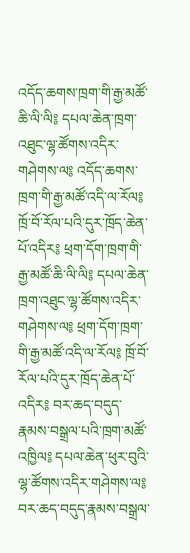འདོད་ཆགས་ཁྲག་གི་རྒྱ་མཚོ་ཆི་ལི་ལི༔ དཔལ་ཆེན་ཁྲག་འཐུང་ལྷ་ཚོགས་འདིར་གཤེགས་ལ༔ འདོད་ཆགས་ཁྲག་གི་རྒྱ་མཚོ་འདི་ལ་རོལ༔ ཁྲོ་བོ་རོལ་པའི་དུར་ཁྲོད་ཆེན་པོ་འདིར༔ ཕྲག་དོག་ཁྲག་གི་རྒྱ་མཚོ་ཆི་ལི་ལི༔ དཔལ་ཆེན་ཁྲག་འཐུང་ལྷ་ཚོགས་འདིར་གཤེགས་ལ༔ ཕྲག་དོག་ཁྲག་གི་རྒྱ་མཚོ་འདི་ལ་རོལ༔ ཁྲོ་བོ་རོལ་པའི་དུར་ཁྲོད་ཆེན་པོ་འདིར༔ བར་ཆད་བདུད་རྣམས་བསྒྲལ་པའི་ཁྲག་མཚོ་འཁྱིལ༔ དཔལ་ཆེན་ཕུར་བུའི་ལྷ་ཚོགས་འདིར་གཤེགས་ལ༔ བར་ཆད་བདུད་རྣམས་བསྒྲལ་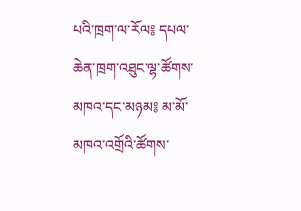པའི་ཁྲག་ལ་རོལ༔ དཔལ་ཆེན་ཁྲག་འཐུང་ལྷ་ཚོགས་མཁའ་དང་མཉམ༔ མ་མོ་མཁའ་འགྲོའི་ཚོགས་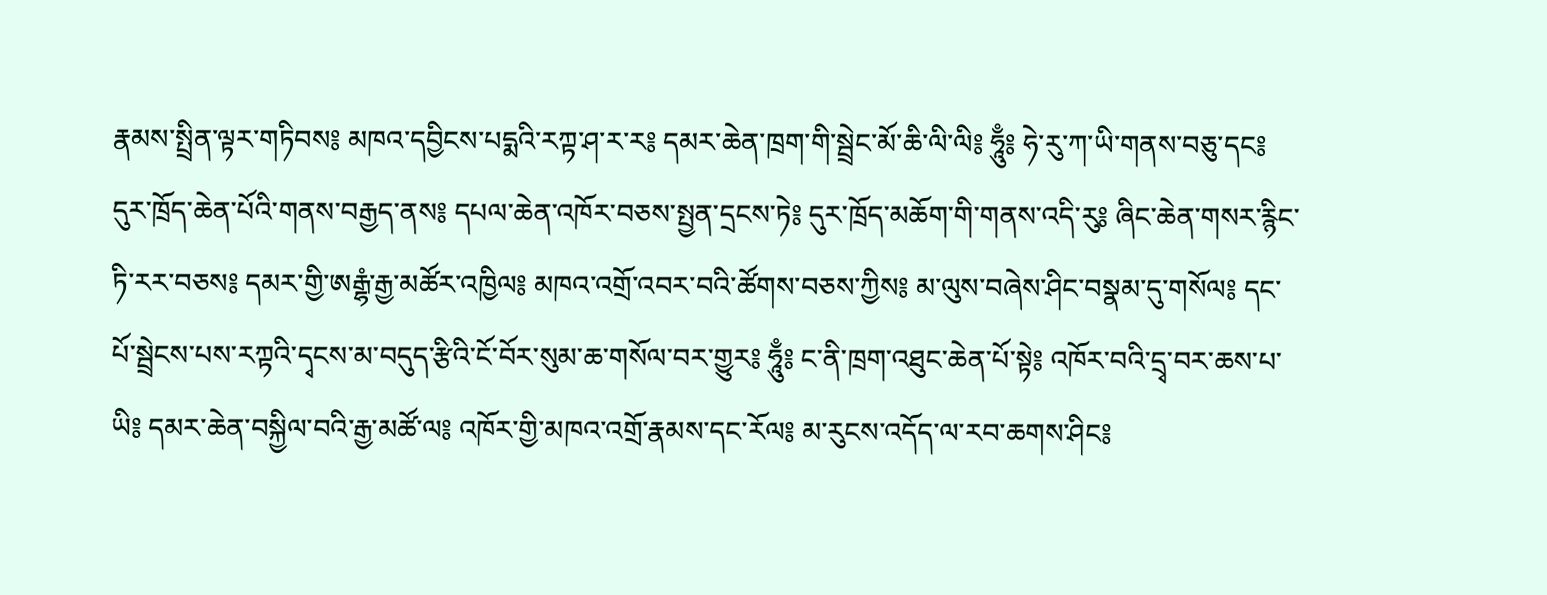རྣམས་སྤྲིན་ལྟར་གཏིབས༔ མཁའ་དབྱིངས་པདྨའི་རཀྟ་ཤ་ར་ར༔ དམར་ཆེན་ཁྲག་གི་སྦྲེང་མོ་ཆི་ལི་ལི༔ ཧཱུྃ༔ ཧེ་རུ་ཀ་ཡི་གནས་བཅུ་དང༔ དུར་ཁྲོད་ཆེན་པོའི་གནས་བརྒྱད་ནས༔ དཔལ་ཆེན་འཁོར་བཅས་སྤྱན་དྲངས་ཏེ༔ དུར་ཁྲོད་མཆོག་གི་གནས་འདི་རུ༔ ཞིང་ཆེན་གསར་རྙིང་ཏི་རར་བཅས༔ དམར་གྱི་ཨརྒྷཾ་རྒྱ་མཚོར་འཁྱིལ༔ མཁའ་འགྲོ་འབར་བའི་ཚོགས་བཅས་ཀྱིས༔ མ་ལུས་བཞེས་ཤིང་བསྣམ་དུ་གསོལ༔ དང་པོ་སྦྲེངས་པས་རཀྟའི་དྭངས་མ་བདུད་རྩིའི་ངོ་བོར་སུམ་ཆ་གསོལ་བར་གྱུར༔ ཧཱུྃ༔ ང་ནི་ཁྲག་འཐུང་ཆེན་པོ་སྟེ༔ འཁོར་བའི་དྲྭ་བར་ཆས་པ་ཡི༔ དམར་ཆེན་བསྐྱིལ་བའི་རྒྱ་མཚོ་ལ༔ འཁོར་གྱི་མཁའ་འགྲོ་རྣམས་དང་རོལ༔ མ་རུངས་འདོད་ལ་རབ་ཆགས་ཤིང༔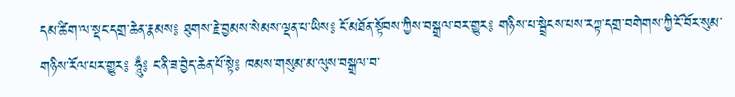དམ་ཚིག་ལ་སྡང་དགྲ་ཆེན་རྣམས༔ ཐུགས་རྗེ་བྱམས་སེམས་ལྡན་པ་ཡིས༔ ངོ་མཐོན་སྟོབས་ཀྱིས་བསྒྲལ་བར་གྱུར༔ གཉིས་པ་སྦྲེངས་པས་རཀྟ་དགྲ་བགེགས་ཀྱི་ངོ་བོར་སུམ་གཉིས་རོལ་པར་གྱུར༔ ཧཱུྃ༔ ང་ནི་ཟ་བྱེད་ཆེན་པོ་སྟེ༔ ཁམས་གསུམ་མ་ལུས་བསྒྲལ་བ་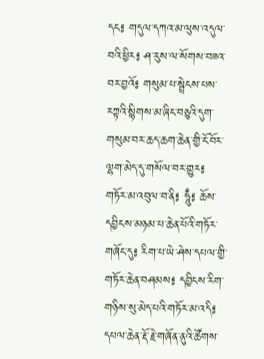དང༔ གདུལ་དཀའ་མ་ལུས་འདུལ་བའི་ཕྱིར༔ ཤ་རུས་ལ་སོགས་བཟའ་བར་བྱའོ༔ གསུམ་པ་སྦྲེངས་པས་རཀྟའི་སྙིགས་མ་ཞིང་བཅུའི་དུག་གསུམ་བར་ཆད་ཆག་ཆེན་གྱི་ངོ་བོར་ལྷག་མེད་དུ་གསོལ་བར་གྱུར༔ གཏོར་མ་འབུལ་བ་ནི༔ ཧཱུྃ༔ ཆོས་དབྱིངས་མཉམ་པ་ཆེན་པོའི་གཏོར་གཞོང་དུ༔ རིག་པ་ཡེ་ཤེས་དཔལ་གྱི་གཏོར་ཆེན་བཤམས༔ དབྱིངས་རིག་གཉིས་སུ་མེད་པའི་གཏོར་མ་འདི༔ དཔལ་ཆེན་རྡོ་རྗེ་གཞོན་ནུའི་ཚོགས་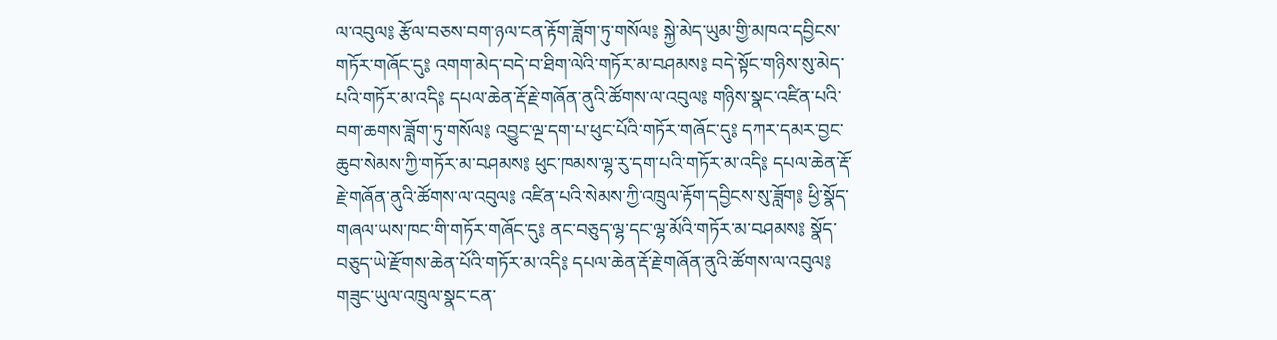ལ་འབུལ༔ རྩོལ་བཅས་བག་ཉལ་ངན་རྟོག་ཟློག་ཏུ་གསོལ༔ སྐྱེ་མེད་ཡུམ་གྱི་མཁའ་དབྱིངས་གཏོར་གཞོང་དུ༔ འགག་མེད་བདེ་བ་ཐིག་ལེའི་གཏོར་མ་བཤམས༔ བདེ་སྟོང་གཉིས་སུ་མེད་པའི་གཏོར་མ་འདི༔ དཔལ་ཆེན་རྡོ་རྗེ་གཞོན་ནུའི་ཚོགས་ལ་འབུལ༔ གཉིས་སྣང་འཛིན་པའི་བག་ཆགས་ཟློག་ཏུ་གསོལ༔ འབྱུང་ལྔ་དག་པ་ཕུང་པོའི་གཏོར་གཞོང་དུ༔ དཀར་དམར་བྱང་ཆུབ་སེམས་ཀྱི་གཏོར་མ་བཤམས༔ ཕུང་ཁམས་ལྷ་རུ་དག་པའི་གཏོར་མ་འདི༔ དཔལ་ཆེན་རྡོ་རྗེ་གཞོན་ནུའི་ཚོགས་ལ་འབུལ༔ འཛིན་པའི་སེམས་ཀྱི་འཁྲུལ་རྟོག་དབྱིངས་སུ་ཟློག༔ ཕྱི་སྣོད་གཞལ་ཡས་ཁང་གི་གཏོར་གཞོང་དུ༔ ནང་བཅུད་ལྷ་དང་ལྷ་མོའི་གཏོར་མ་བཤམས༔ སྣོད་བཅུད་ཡེ་རྫོགས་ཆེན་པོའི་གཏོར་མ་འདི༔ དཔལ་ཆེན་རྡོ་རྗེ་གཞོན་ནུའི་ཚོགས་ལ་འབུལ༔ གཟུང་ཡུལ་འཁྲུལ་སྣང་ངན་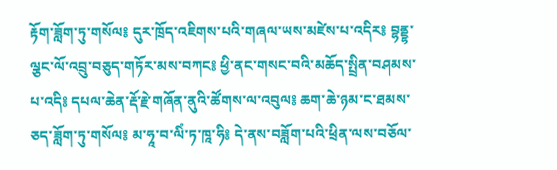རྟོག་ཟློག་ཏུ་གསོལ༔ དུར་ཁྲོད་འཇིགས་པའི་གཞལ་ཡས་མཛེས་པ་འདིར༔ བྷནྡྷ་ལྕང་ལོ་འབྲུ་བཅུད་གཏོར་མས་བཀང༔ ཕྱི་ནང་གསང་བའི་མཆོད་སྤྲིན་བཤམས་པ་འདི༔ དཔལ་ཆེན་རྡོ་རྗེ་གཞོན་ནུའི་ཚོགས་ལ་འབུལ༔ ཆག་ཆེ་ཉམ་ང་ཐམས་ཅད་ཟློག་ཏུ་གསོལ༔ མ་ཧཱ་བ་ལིཾ་ཏ་ཁཱ་ཧི༔ དེ་ནས་བཟློག་པའི་ཕྲིན་ལས་བཅོལ་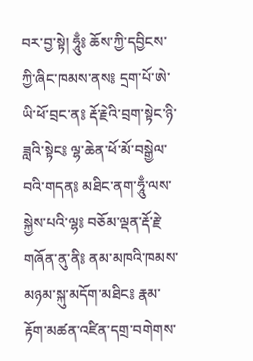བར་བྱ་སྟེ། ཧཱུྃ༔ ཆོས་ཀྱི་དབྱིངས་ཀྱི་ཞིང་ཁམས་ནས༔ དྲག་པོ་ཨེ་ཡི་ཕོ་བྲང་ན༔ རྡོ་རྗེའི་བྲག་སྟེང་ཉི་ཟླའི་སྟེང༔ ལྷ་ཆེན་ཕོ་མོ་བསྒྱེལ་བའི་གདན༔ མཐིང་ནག་ཧཱུྃ་ལས་སྐྱེས་པའི་ལྷ༔ བཅོམ་ལྡན་རྡོ་རྗེ་གཞོན་ནུ་ནི༔ ནམ་མཁའི་ཁམས་མཉམ་སྐུ་མདོག་མཐིང༔ རྣམ་རྟོག་མཚན་འཛིན་དགྲ་བགེགས་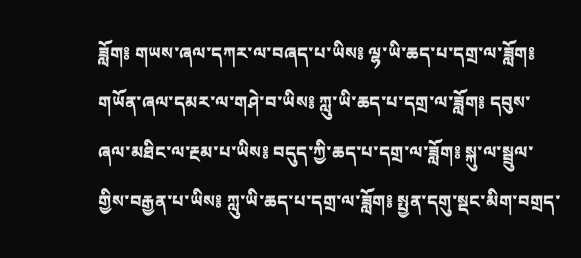ཟློག༔ གཡས་ཞལ་དཀར་ལ་བཞད་པ་ཡིས༔ ལྷ་ཡི་ཆད་པ་དགྲ་ལ་ཟློག༔ གཡོན་ཞལ་དམར་ལ་གཤེ་བ་ཡིས༔ ཀླུ་ཡི་ཆད་པ་དགྲ་ལ་ཟློག༔ དབུས་ཞལ་མཐིང་ལ་རྔམ་པ་ཡིས༔ བདུད་ཀྱི་ཆད་པ་དགྲ་ལ་ཟློག༔ སྐུ་ལ་སྦྲུལ་གྱིས་བརྒྱན་པ་ཡིས༔ ཀླུ་ཡི་ཆད་པ་དགྲ་ལ་ཟློག༔ སྤྱན་དགུ་སྡང་མིག་བགྲད་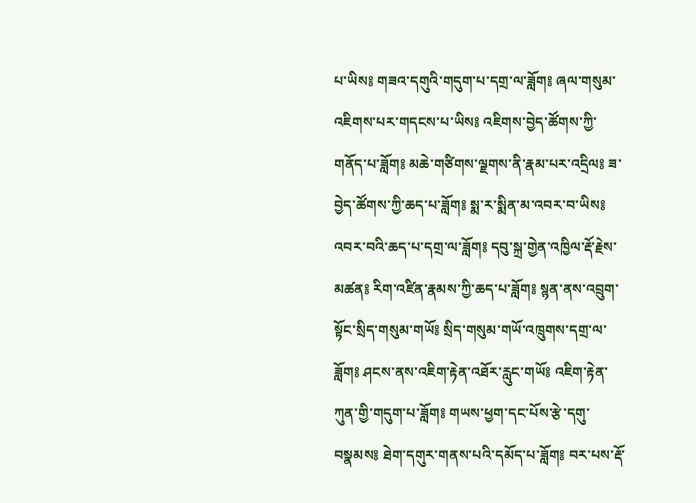པ་ཡིས༔ གཟའ་དགུའི་གདུག་པ་དགྲ་ལ་ཟློག༔ ཞལ་གསུམ་འཇིགས་པར་གདངས་པ་ཡིས༔ འཇིགས་བྱེད་ཚོགས་ཀྱི་གནོད་པ་ཟློག༔ མཆེ་གཙིགས་ལྗགས་ནི་རྣམ་པར་འདྲིལ༔ ཟ་བྱེད་ཚོགས་ཀྱི་ཆད་པ་ཟློག༔ སྨ་ར་སྨིན་མ་འབར་བ་ཡིས༔ འབར་བའི་ཆད་པ་དགྲ་ལ་ཟློག༔ དབུ་སྐྲ་གྱེན་འཁྱིལ་རྡོ་རྗེས་མཚན༔ རིག་འཛིན་རྣམས་ཀྱི་ཆད་པ་ཟློག༔ སྙན་ནས་འབྲུག་སྟོང་སྲིད་གསུམ་གཡོ༔ སྲིད་གསུམ་གཡོ་འཁྲུགས་དགྲ་ལ་ཟློག༔ ཤངས་ནས་འཇིག་རྟེན་འཐོར་རླུང་གཡོ༔ འཇིག་རྟེན་ཀུན་གྱི་གདུག་པ་ཟློག༔ གཡས་ཕྱག་དང་པོས་རྩེ་དགུ་བསྣམས༔ ཐེག་དགུར་གནས་པའི་དམོད་པ་ཟློག༔ བར་པས་རྡོ་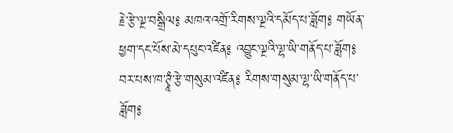རྗེ་རྩེ་ལྔ་བསྒྲིལ༔ མཁའ་འགྲོ་རིགས་ལྔའི་དམོད་པ་ཟློག༔ གཡོན་ཕྱག་དང་པོས་མེ་དཔུང་འཛིན༔ འབྱུང་ལྔའི་ལྷ་ཡི་གནོད་པ་ཟློག༔ བར་པས་ཁ་ཊྭཱཾ་རྩེ་གསུམ་འཛིན༔ རིགས་གསུམ་ལྷ་ཡི་གནོད་པ་ཟློག༔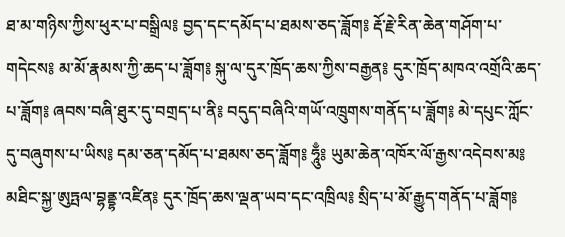ཐ་མ་གཉིས་ཀྱིས་ཕུར་པ་བསྒྲིལ༔ བྱད་དང་དམོད་པ་ཐམས་ཅད་ཟློག༔ རྡོ་རྗེ་རིན་ཆེན་གཤོག་པ་གདེངས༔ མ་མོ་རྣམས་ཀྱི་ཆད་པ་ཟློག༔ སྐུ་ལ་དུར་ཁྲོད་ཆས་ཀྱིས་བརྒྱན༔ དུར་ཁྲོད་མཁའ་འགྲོའི་ཆད་པ་ཟློག༔ ཞབས་བཞི་ཐུར་དུ་བགྲད་པ་ནི༔ བདུད་བཞིའི་གཡོ་འཁྲུགས་གནོད་པ་ཟློག༔ མེ་དཔུང་ཀློང་དུ་བཞུགས་པ་ཡིས༔ དམ་ཅན་དམོད་པ་ཐམས་ཅད་ཟློག༔ ཧཱུྃ༔ ཡུམ་ཆེན་འཁོར་ལོ་རྒྱས་འདེབས་མ༔ མཐིང་སྐྱ་ཨུཏྤལ་བྷནྡྷ་འཛིན༔ དུར་ཁྲོད་ཆས་ལྡན་ཡབ་དང་འཁྲིལ༔ སྲིད་པ་མོ་རྒྱུད་གནོད་པ་ཟློག༔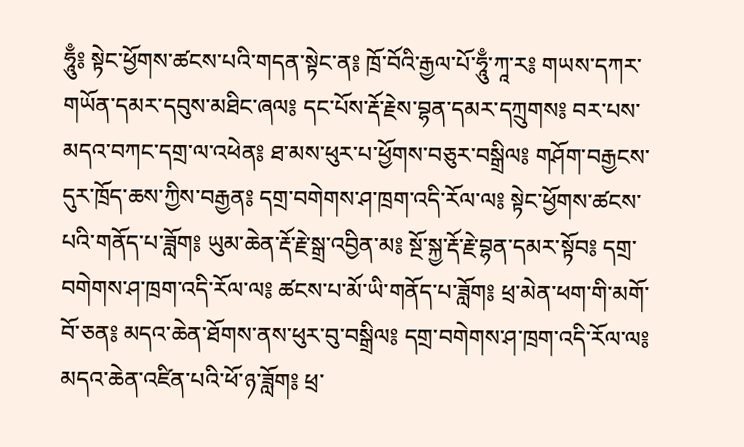ཧཱུྃ༔ སྟེང་ཕྱོགས་ཚངས་པའི་གདན་སྟེང་ན༔ ཁྲོ་བོའི་རྒྱལ་པོ་ཧཱུྃ་ཀཱ་ར༔ གཡས་དཀར་གཡོན་དམར་དབུས་མཐིང་ཞལ༔ དང་པོས་རྡོ་རྗེས་བྷན་དམར་དཀྲུགས༔ བར་པས་མདའ་བཀང་དགྲ་ལ་འཕེན༔ ཐ་མས་ཕུར་པ་ཕྱོགས་བཅུར་བསྒྲིལ༔ གཤོག་བརྒྱངས་དུར་ཁྲོད་ཆས་ཀྱིས་བརྒྱན༔ དགྲ་བགེགས་ཤ་ཁྲག་འདི་རོལ་ལ༔ སྟེང་ཕྱོགས་ཚངས་པའི་གནོད་པ་ཟློག༔ ཡུམ་ཆེན་རྡོ་རྗེ་སྒྲ་འབྱིན་མ༔ སྔོ་སྐྱ་རྡོ་རྗེ་བྷན་དམར་སྟོབ༔ དགྲ་བགེགས་ཤ་ཁྲག་འདི་རོལ་ལ༔ ཚངས་པ་མོ་ཡི་གནོད་པ་ཟློག༔ ཕྲ་མེན་ཕག་གི་མགོ་བོ་ཅན༔ མདའ་ཆེན་ཐོགས་ནས་ཕུར་བུ་བསྒྲིལ༔ དགྲ་བགེགས་ཤ་ཁྲག་འདི་རོལ་ལ༔ མདའ་ཆེན་འཛིན་པའི་ཕོ་ཉ་ཟློག༔ ཕྲ་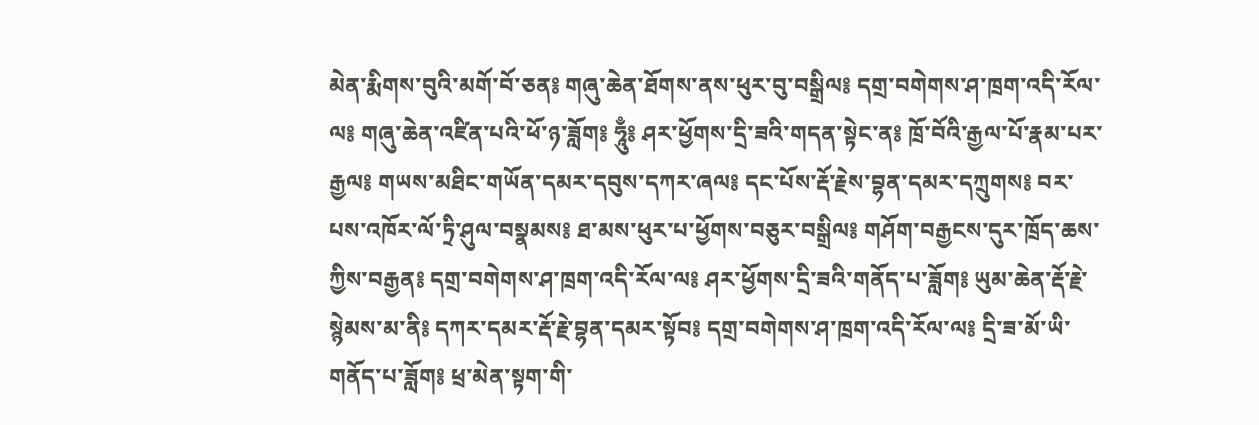མེན་རྨིགས་བུའི་མགོ་བོ་ཅན༔ གཞུ་ཆེན་ཐོགས་ནས་ཕུར་བུ་བསྒྲིལ༔ དགྲ་བགེགས་ཤ་ཁྲག་འདི་རོལ་ལ༔ གཞུ་ཆེན་འཛིན་པའི་ཕོ་ཉ་ཟློག༔ ཧཱུྃ༔ ཤར་ཕྱོགས་དྲི་ཟའི་གདན་སྟེང་ན༔ ཁྲོ་བོའི་རྒྱལ་པོ་རྣམ་པར་རྒྱལ༔ གཡས་མཐིང་གཡོན་དམར་དབུས་དཀར་ཞལ༔ དང་པོས་རྡོ་རྗེས་བྷན་དམར་དཀྲུགས༔ བར་པས་འཁོར་ལོ་ཏྲི་ཤུལ་བསྣམས༔ ཐ་མས་ཕུར་པ་ཕྱོགས་བཅུར་བསྒྲིལ༔ གཤོག་བརྒྱངས་དུར་ཁྲོད་ཆས་ཀྱིས་བརྒྱན༔ དགྲ་བགེགས་ཤ་ཁྲག་འདི་རོལ་ལ༔ ཤར་ཕྱོགས་དྲི་ཟའི་གནོད་པ་ཟློག༔ ཡུམ་ཆེན་རྡོ་རྗེ་སྙེམས་མ་ནི༔ དཀར་དམར་རྡོ་རྗེ་བྷན་དམར་སྟོབ༔ དགྲ་བགེགས་ཤ་ཁྲག་འདི་རོལ་ལ༔ དྲི་ཟ་མོ་ཡི་གནོད་པ་ཟློག༔ ཕྲ་མེན་སྟག་གི་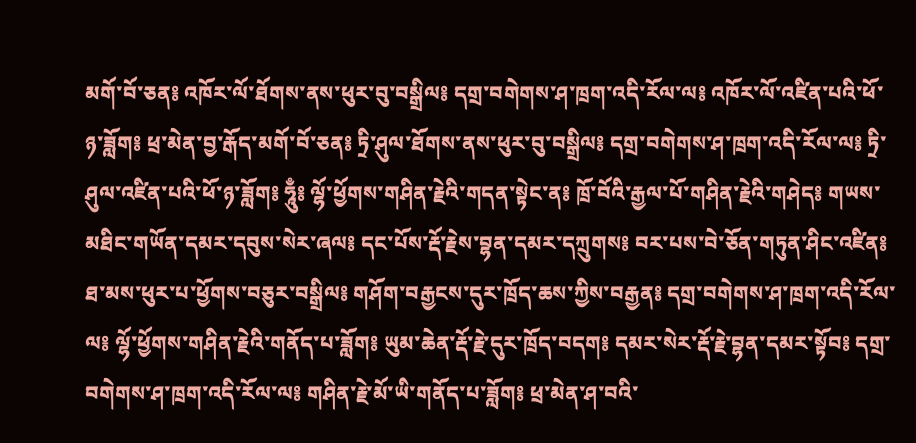མགོ་བོ་ཅན༔ འཁོར་ལོ་ཐོགས་ནས་ཕུར་བུ་བསྒྲིལ༔ དགྲ་བགེགས་ཤ་ཁྲག་འདི་རོལ་ལ༔ འཁོར་ལོ་འཛིན་པའི་ཕོ་ཉ་ཟློག༔ ཕྲ་མེན་བྱ་རྒོད་མགོ་བོ་ཅན༔ ཏྲི་ཤུལ་ཐོགས་ནས་ཕུར་བུ་བསྒྲིལ༔ དགྲ་བགེགས་ཤ་ཁྲག་འདི་རོལ་ལ༔ ཏྲི་ཤུལ་འཛིན་པའི་ཕོ་ཉ་ཟློག༔ ཧཱུྃ༔ ལྷོ་ཕྱོགས་གཤིན་རྗེའི་གདན་སྟེང་ན༔ ཁྲོ་བོའི་རྒྱལ་པོ་གཤིན་རྗེའི་གཤེད༔ གཡས་མཐིང་གཡོན་དམར་དབུས་སེར་ཞལ༔ དང་པོས་རྡོ་རྗེས་བྷན་དམར་དཀྲུགས༔ བར་པས་བེ་ཅོན་གཏུན་ཤིང་འཛིན༔ ཐ་མས་ཕུར་པ་ཕྱོགས་བཅུར་བསྒྲིལ༔ གཤོག་བརྒྱངས་དུར་ཁྲོད་ཆས་ཀྱིས་བརྒྱན༔ དགྲ་བགེགས་ཤ་ཁྲག་འདི་རོལ་ལ༔ ལྷོ་ཕྱོགས་གཤིན་རྗེའི་གནོད་པ་ཟློག༔ ཡུམ་ཆེན་རྡོ་རྗེ་དུར་ཁྲོད་བདག༔ དམར་སེར་རྡོ་རྗེ་བྷན་དམར་སྟོབ༔ དགྲ་བགེགས་ཤ་ཁྲག་འདི་རོལ་ལ༔ གཤིན་རྗེ་མོ་ཡི་གནོད་པ་ཟློག༔ ཕྲ་མེན་ཤ་བའི་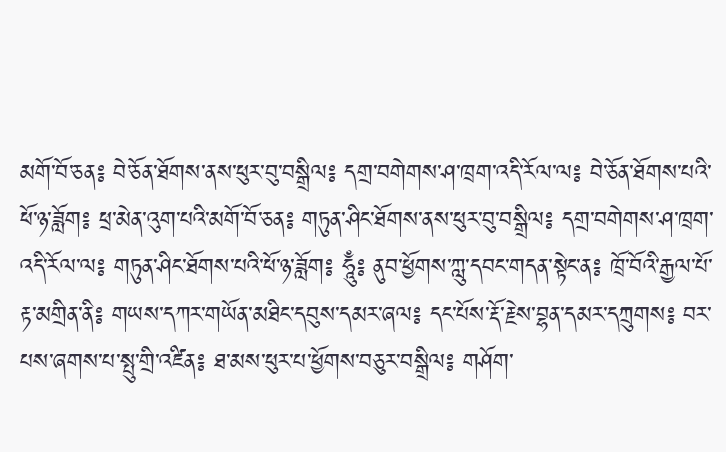མགོ་བོ་ཅན༔ བེ་ཅོན་ཐོགས་ནས་ཕུར་བུ་བསྒྲིལ༔ དགྲ་བགེགས་ཤ་ཁྲག་འདི་རོལ་ལ༔ བེ་ཅོན་ཐོགས་པའི་ཕོ་ཉ་ཟློག༔ ཕྲ་མེན་འུག་པའི་མགོ་བོ་ཅན༔ གཏུན་ཤིང་ཐོགས་ནས་ཕུར་བུ་བསྒྲིལ༔ དགྲ་བགེགས་ཤ་ཁྲག་འདི་རོལ་ལ༔ གཏུན་ཤིང་ཐོགས་པའི་ཕོ་ཉ་ཟློག༔ ཧཱུྃ༔ ནུབ་ཕྱོགས་ཀླུ་དབང་གདན་སྟེང་ན༔ ཁྲོ་བོའི་རྒྱལ་པོ་རྟ་མགྲིན་ནི༔ གཡས་དཀར་གཡོན་མཐིང་དབུས་དམར་ཞལ༔ དང་པོས་རྡོ་རྗེས་བྷན་དམར་དཀྲུགས༔ བར་པས་ཞགས་པ་སྤུ་གྲི་འཛིན༔ ཐ་མས་ཕུར་པ་ཕྱོགས་བཅུར་བསྒྲིལ༔ གཤོག་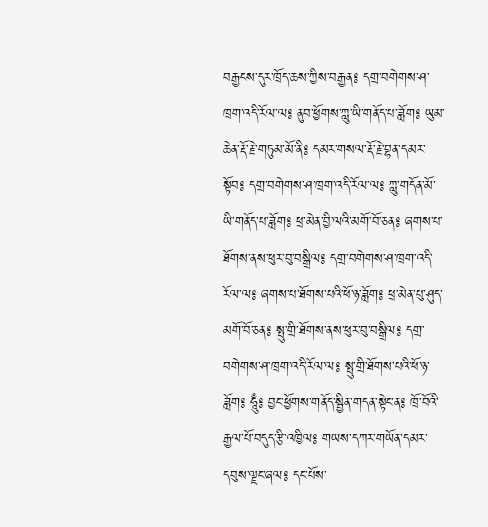བརྒྱངས་དུར་ཁྲོད་ཆས་ཀྱིས་བརྒྱན༔ དགྲ་བགེགས་ཤ་ཁྲག་འདི་རོལ་ལ༔ ནུབ་ཕྱོགས་ཀླུ་ཡི་གནོད་པ་ཟློག༔ ཡུམ་ཆེན་རྡོ་རྗེ་གཏུམ་མོ་ནི༔ དམར་གསལ་རྡོ་རྗེ་བྷན་དམར་སྟོབ༔ དགྲ་བགེགས་ཤ་ཁྲག་འདི་རོལ་ལ༔ ཀླུ་གདོན་མོ་ཡི་གནོད་པ་ཟློག༔ ཕྲ་མེན་བྱི་ལའི་མགོ་བོ་ཅན༔ ཞགས་པ་ཐོགས་ནས་ཕུར་བུ་བསྒྲིལ༔ དགྲ་བགེགས་ཤ་ཁྲག་འདི་རོལ་ལ༔ ཞགས་པ་ཐོགས་པའི་ཕོ་ཉ་ཟློག༔ ཕྲ་མེན་པུ་ཤུད་མགོ་བོ་ཅན༔ སྤུ་གྲི་ཐོགས་ནས་ཕུར་བུ་བསྒྲིལ༔ དགྲ་བགེགས་ཤ་ཁྲག་འདི་རོལ་ལ༔ སྤུ་གྲི་ཐོགས་པའི་ཕོ་ཉ་ཟློག༔ ཧཱུྃ༔ བྱང་ཕྱོགས་གནོད་སྦྱིན་གདན་སྟེང་ན༔ ཁྲོ་བོའི་རྒྱལ་པོ་བདུད་རྩི་འཁྱིལ༔ གཡས་དཀར་གཡོན་དམར་དབུས་ལྗང་ཞལ༔ དང་པོས་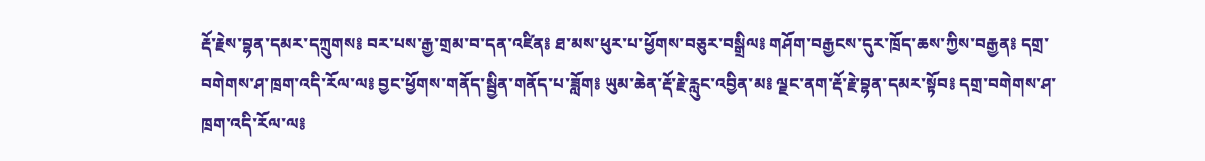རྡོ་རྗེས་བྷན་དམར་དཀྲུགས༔ བར་པས་རྒྱ་གྲམ་བ་དན་འཛིན༔ ཐ་མས་ཕུར་པ་ཕྱོགས་བཅུར་བསྒྲིལ༔ གཤོག་བརྒྱངས་དུར་ཁྲོད་ཆས་ཀྱིས་བརྒྱན༔ དགྲ་བགེགས་ཤ་ཁྲག་འདི་རོལ་ལ༔ བྱང་ཕྱོགས་གནོད་སྦྱིན་གནོད་པ་ཟློག༔ ཡུམ་ཆེན་རྡོ་རྗེ་རླུང་འབྱིན་མ༔ ལྗང་ནག་རྡོ་རྗེ་བྷན་དམར་སྟོབ༔ དགྲ་བགེགས་ཤ་ཁྲག་འདི་རོལ་ལ༔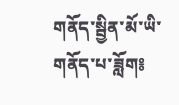གནོད་སྦྱིན་མོ་ཡི་གནོད་པ་ཟློག༔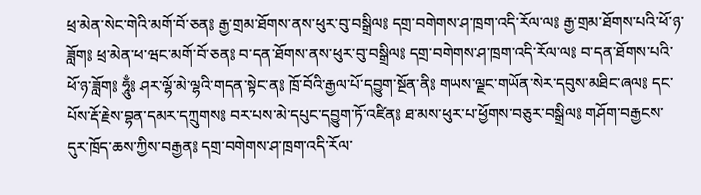ཕྲ་མེན་སེང་གེའི་མགོ་བོ་ཅན༔ རྒྱ་གྲམ་ཐོགས་ནས་ཕུར་བུ་བསྒྲིལ༔ དགྲ་བགེགས་ཤ་ཁྲག་འདི་རོལ་ལ༔ རྒྱ་གྲམ་ཐོགས་པའི་ཕོ་ཉ་ཟློག༔ ཕྲ་མེན་ཕ་ཝང་མགོ་བོ་ཅན༔ བ་དན་ཐོགས་ནས་ཕུར་བུ་བསྒྲིལ༔ དགྲ་བགེགས་ཤ་ཁྲག་འདི་རོལ་ལ༔ བ་དན་ཐོགས་པའི་ཕོ་ཉ་ཟློག༔ ཧཱུྃ༔ ཤར་ལྷོ་མེ་ལྷའི་གདན་སྟེང་ན༔ ཁྲོ་བོའི་རྒྱལ་པོ་དབྱུག་སྔོན་ནི༔ གཡས་ལྗང་གཡོན་སེར་དབུས་མཐིང་ཞལ༔ དང་པོས་རྡོ་རྗེས་བྷན་དམར་དཀྲུགས༔ བར་པས་མེ་དཔུང་དབྱུག་ཏོ་འཛིན༔ ཐ་མས་ཕུར་པ་ཕྱོགས་བཅུར་བསྒྲིལ༔ གཤོག་བརྒྱངས་དུར་ཁྲོད་ཆས་ཀྱིས་བརྒྱན༔ དགྲ་བགེགས་ཤ་ཁྲག་འདི་རོལ་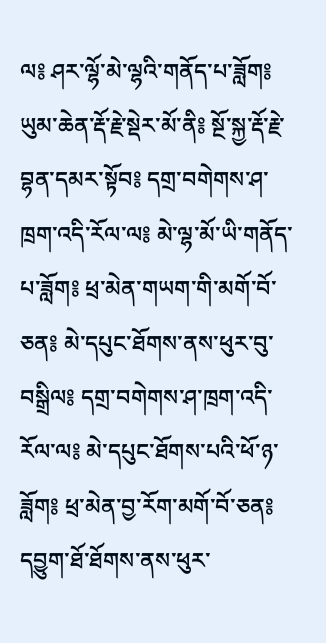ལ༔ ཤར་ལྷོ་མེ་ལྷའི་གནོད་པ་ཟློག༔ ཡུམ་ཆེན་རྡོ་རྗེ་སྡེར་མོ་ནི༔ སྔོ་སྐྱ་རྡོ་རྗེ་བྷན་དམར་སྟོབ༔ དགྲ་བགེགས་ཤ་ཁྲག་འདི་རོལ་ལ༔ མེ་ལྷ་མོ་ཡི་གནོད་པ་ཟློག༔ ཕྲ་མེན་གཡག་གི་མགོ་བོ་ཅན༔ མེ་དཔུང་ཐོགས་ནས་ཕུར་བུ་བསྒྲིལ༔ དགྲ་བགེགས་ཤ་ཁྲག་འདི་རོལ་ལ༔ མེ་དཔུང་ཐོགས་པའི་ཕོ་ཉ་ཟློག༔ ཕྲ་མེན་བྱ་རོག་མགོ་བོ་ཅན༔ དབྱུག་ཐོ་ཐོགས་ནས་ཕུར་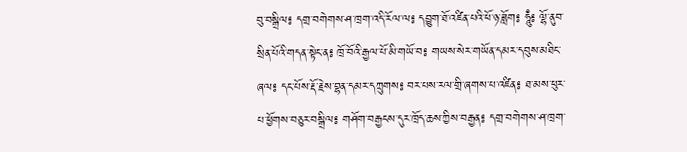བུ་བསྒྲིལ༔ དགྲ་བགེགས་ཤ་ཁྲག་འདི་རོལ་ལ༔ དབྱུག་ཐོ་འཛིན་པའི་ཕོ་ཉ་ཟློག༔ ཧཱུྃ༔ ལྷོ་ནུབ་སྲིན་པོའི་གདན་སྟེང་ན༔ ཁྲོ་བོའི་རྒྱལ་པོ་མི་གཡོ་བ༔ གཡས་སེར་གཡོན་དམར་དབུས་མཐིང་ཞལ༔ དང་པོས་རྡོ་རྗེས་བྷན་དམར་དཀྲུགས༔ བར་པས་རལ་གྲི་ཞགས་པ་འཛིན༔ ཐ་མས་ཕུར་པ་ཕྱོགས་བཅུར་བསྒྲིལ༔ གཤོག་བརྒྱངས་དུར་ཁྲོད་ཆས་ཀྱིས་བརྒྱན༔ དགྲ་བགེགས་ཤ་ཁྲག་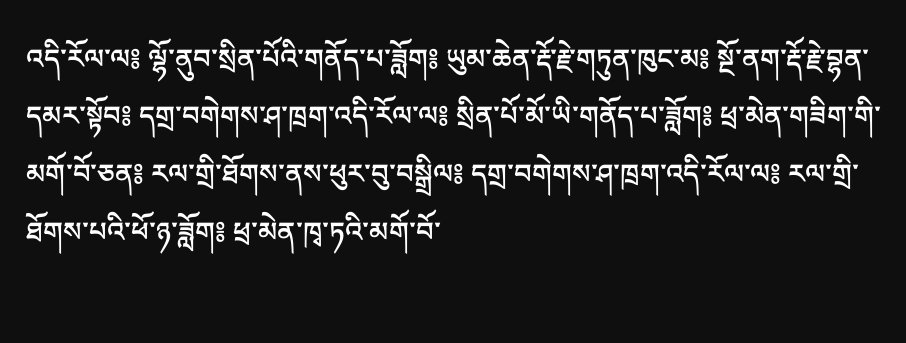འདི་རོལ་ལ༔ ལྷོ་ནུབ་སྲིན་པོའི་གནོད་པ་ཟློག༔ ཡུམ་ཆེན་རྡོ་རྗེ་གཏུན་ཁུང་མ༔ སྔོ་ནག་རྡོ་རྗེ་བྷན་དམར་སྟོབ༔ དགྲ་བགེགས་ཤ་ཁྲག་འདི་རོལ་ལ༔ སྲིན་པོ་མོ་ཡི་གནོད་པ་ཟློག༔ ཕྲ་མེན་གཟིག་གི་མགོ་བོ་ཅན༔ རལ་གྲི་ཐོགས་ནས་ཕུར་བུ་བསྒྲིལ༔ དགྲ་བགེགས་ཤ་ཁྲག་འདི་རོལ་ལ༔ རལ་གྲི་ཐོགས་པའི་ཕོ་ཉ་ཟློག༔ ཕྲ་མེན་ཁྭ་ཏའི་མགོ་བོ་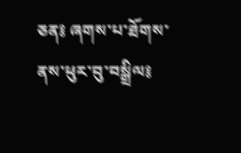ཅན༔ ཞགས་པ་ཐོགས་ནས་ཕུར་བུ་བསྒྲིལ༔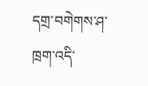དགྲ་བགེགས་ཤ་ཁྲག་འདི་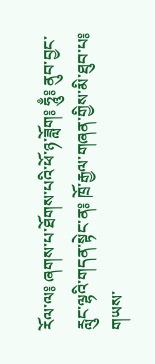རོལ་ལ༔ ཞགས་པ་ཐོགས་པའི་ཕོ་ཉ་ཟློག༔ ཧཱུྃ༔ ནུབ་བྱང་རླུང་ལྷའི་གདན་སྟེང་ན༔ ཁྲོ་རྒྱལ་གཞན་གྱིས་མི་ཐུབ་པ༔ གཡས་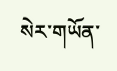སེར་གཡོན་